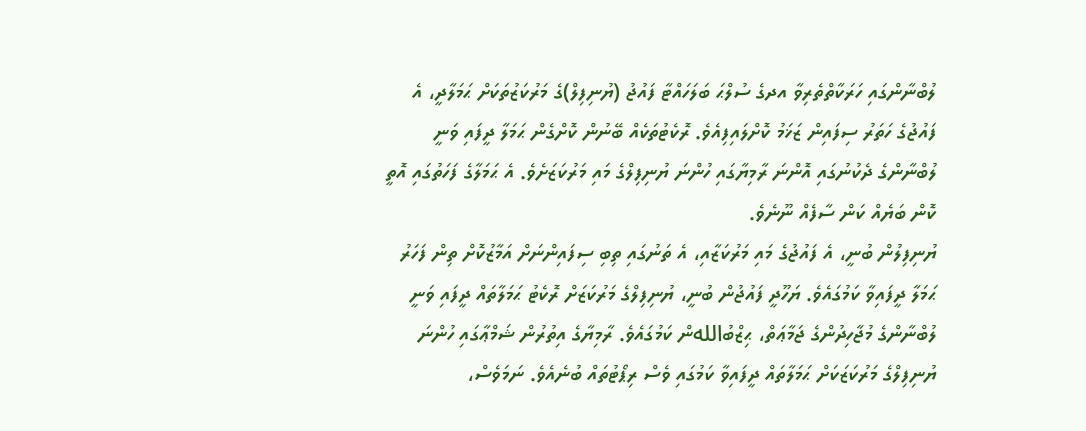ލުބްނާންގައި ހަރަކާތްތެރިވާ އދގެ ސުލްޙަ ބަލަހައްޓާ ފައުޖު (ޔުނިފިލް)ގެ މަރުކަޒުތަކަށް ޙަމަލާދީ، އެ ފައުޖުގެ ހަތަރު ސިފައިން ޒަޚަމު ކޮށްލައިފިއެވެ. ރޮކެޓުތަކެއް ބޭނުން ކޮށްގެން ޙަމަލާ ދީފައި ވަނީ ލުބްނާންގެ ދެކުނުގައި އޮންނަ ރާމިޔާގައި ހުންނަ ޔުނިފިލްގެ މައި މަރުކަޒަށެވެ. އެ ޙަމަލާގެ ފަހަތުގައި އޮތީ ކޮން ބަޔެއް ކަން ސާފެއް ނޫނެވެ.
ޔުނިފިލުން ބުނީ، އެ ފައުޖުގެ މައި މަރުކަޒާއި، އެ ތަނުގައި ތިބި ސިފައިންނަށް އަމާޒުކޮށް ތިން ފަހަރު ޙަމަލާ ދީފައިވާ ކަމުގައެވެ. ޔަހޫދީ ފައުޖުން ބުނީ، ޔުނިފިލްގެ މަރުކަޒަށް ރޮކެޓު ޙަމަލާތައް ދީފައި ވަނީ ލުބްނާންގެ މުޖާހިދުންގެ ޖަމާޢަތް، ޙިޒްބުاللهން ކަމުގައެވެ. ރާމިޔާގެ އިތުރުން ޝަމްޢާގައި ހުންނަ ޔުނިފިލްގެ މަރުކަޒަކަށް ޙަމަލާތައް ދީފައިވާ ކަމުގައި ވެސް ރިޕޯޓުތައް ބުނެއެވެ. ނަމަވެސް،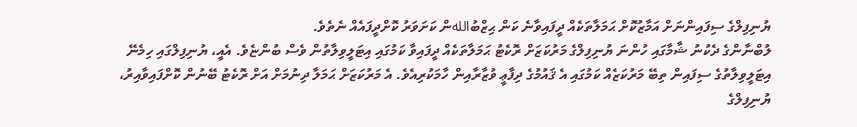ޔުނިފިލްގެ ސިފައިންނަށް އަމާޒުކޮށް ޙަމަލާތަކެއް ދީފައިވާނެ ކަން ޙިޒްބުاللهން ކަށަވަރު ކޮށްދީފައެއް ނެތެވެ.
ލުބްނާންގެ ދެކުނު ޝާމާގައި ހުންނަ ޔުނިފިލްގެ މަރުކަޒަށް ރޮކެޓު ޙަމަލާތަކެއް ދީފައިވާ ކަމުގައި އިޓަލީވިލާތުން ވެސް ބުންޏެވެ. އެއީ، ޔުނިފިލްގައި ހިމެނޭ އިޓަލީވިލާތުގެ ސިފައިން ތިބޭ މަރުކަޒެއް ކަމުގައި އެ ޤައުމުގެ ދިފާޢީ ވުޒާރާއިން ހާމަކުރިއެވެ. އެ މަރުކަޒަށް ޙަމަލާ ދިނުމަށް އަށް ރޮކެޓު ބޭނުން ކޮށްފައިވާއިރު، ޔުނިފިލްގެ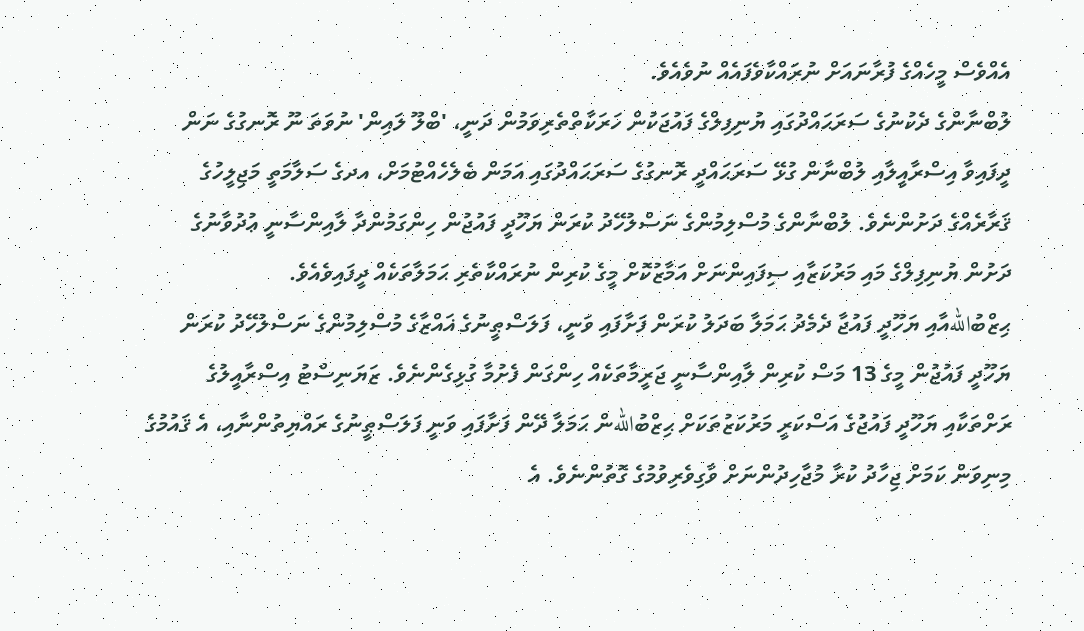އެއްވެސް މީހެއްގެ ފުރާނައަށް ނުރައްކާވެފައެއް ނުވެއެވެ.
ލުބްނާންގެ ދެކުނުގެ ސަރަޙައްދުގައި ޔުނިފިލްގެ ފައުޖަކުން ހަރަކާތްތެރިވަމުން ދަނީ، 'ބްލޫ ލައިން' ނުވަތަ ނޫ ރޮނގުގެ ނަން ދީފައިވާ އިސްރާއީލާއި ލުބްނާން ގުޅޭ ސަރަޙައްދީ ރޮނގުގެ ސަރަޙައްދުގައި އަމަން ބެލެހެއްޓުމަށް، އދގެ ސަލާމަތީ މަޖިލީހުގެ ޤަރާރެއްގެ ދަށުންނެވެ. ލުބްނާންގެ މުސްލިމުންގެ ނަސްލުހޭދު ކުރަން ޔަހޫދީ ފައުޖުން ހިންގަމުންދާ ލާއިންސާނީ ޢުދުވާނުގެ ދަށުން ޔުނިފިލްގެ މައި މަރުކަޒާއި ސިފައިންނަށް އަމާޒުކޮށް މީގެ ކުރިން ނުރައްކާތެރި ޙަމަލާތަކެއް ދީފައިވެއެވެ.
ޙިޒްބުاللهއާއި ޔަހޫދީ ފައުޖާ ދެމެދު ޙަމަލާ ބަދަލު ކުރަން ފަށާފައި ވަނީ، ފަލަސްޠީނުގެ ޣައްޒާގެ މުސްލިމުންގެ ނަސްލުހޭދު ކުރަން ޔަހޫދީ ފައުޖުން މީގެ 13 މަސް ކުރިން ލާއިންސާނީ ޖަރީމާތަކެއް ހިންގަން ފެށުމާ ގުޅިގެންނެވެ. ޒަޔަނިސްޓު އިސްރާއީލުގެ ރަށްތަކާއި ޔަހޫދީ ފައުޖުގެ އަސްކަރީ މަރުކަޒުތަކަށް ޙިޒްބުاللهން ޙަމަލާ ދޭން ފަށާފައި ވަނީ ފަލަސްޠީނުގެ ރައްޔިތުންނާއި، އެ ޤައުމުގެ މިނިވަން ކަމަށް ޖިހާދު ކުރާ މުޖާހިދުންނަށް ވާގިވެރިވުމުގެ ގޮތުންނެވެ. އެ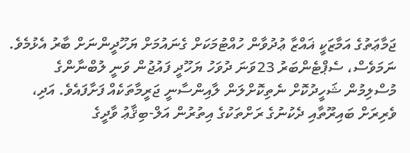ޖަމާޢަތުގެ އަމާޒަކީ ޣައްޒާ ޢުދުވާން ހުއްޓުމަކަށް ގެނައުމަށް ޔަހޫދީންނަށް ބާރު އެޅުމެވެ.
ނަމަވެސް، ސެޕްޓެންބަރު 23ވަނަ ދުވަހު ޔަހޫދީ ފައުޖުން ވަނީ ލުބްނާންގެ މުސްލިމުން ޝަހީދުކޮށް ނެތިކޮށްލަން ލާއިންސާނީ ޖަރީމާތަކެއް ފަށާފައެވެ. އަދި، ވެރިރަށް ބައިރޫތާއި ދެކުނުގެ ރަށްތަކުގެ އިތުރުން އަލް-ބިޤާޢު ވާދީގެ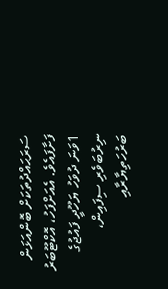ސަރަޙައްދުތަކަށް ބޮންއަޅަން ފަށާފައެވެ. އެއަށްފަހު، އޮކްޓޫބަރު 1ވަނަ ދުވަހު ޔަހޫދީ ފައުޖުގެ ނިރުބަވެރި ސިފައިން، ބަރުހަތިޔާރާއި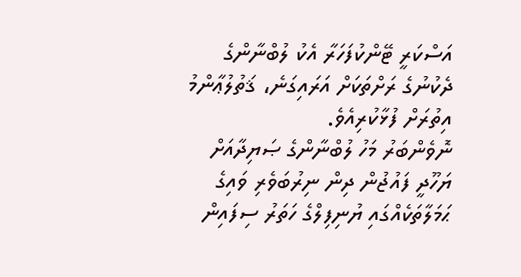އަސްކަރީ ޓޭންކުފަހަރާ އެކު ލުބްނާންގެ ދެކުނުގެ ރަށްތަކަށް އަރައިގަނެ، ޤަތުލުޢާންމު އިތުރަށް ފުޅާކުރިއެވެ.
ނޮވެންބަރު މަހު ލުބްނާންގެ ޞަޔިދާއަށް ޔަހޫދީ ފައުޖުން ދިން ނިރުބަވެރި ވައިގެ ޙަމަލާތަކެއްގައި ޔުނިފިލްގެ ހަތަރު ސިފައިން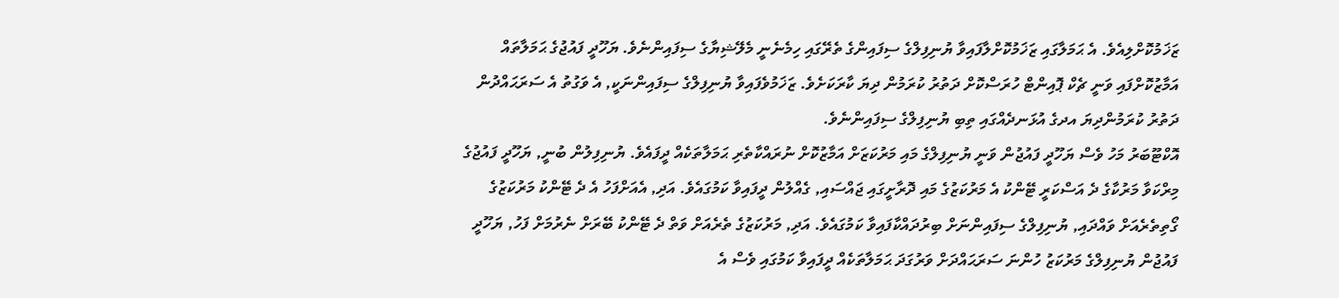ޒަޚަމުކޮށްލިއެވެ. އެ ޙަމަލާގައި ޒަޚަމުކޮށްލާފައިވާ ޔުނިފިލްގެ ސިފައިންގެ ތެރޭގައި ހިމެނެނީ މެލޭޝިޔާގެ ސިފައިންނެވެ. ޔަހޫދީ ފައުޖުގެ ޙަމަލާތައް އަމާޒުކޮށްފައި ވަނީ ޗެކް ޕޮއިންޓް ހުރަސްކޮށް ދަތުރު ކުރަމުން ދިޔަ ކާރަކަށެވެ. ޒަޚަމުވެފައިވާ ޔުނިފިލްގެ ސިފައިންނަކީ, އެ ވަގުތު އެ ސަރަޙައްދުން ދަތުރު ކުރަމުންދިޔަ އދގެ އުޅަނދެއްގައި ތިބި ޔުނިފިލްގެ ސިފައިންނެވެ.
އޮކްޓޫބަރު މަހު ވެސް ޔަހޫދީ ފައުޖުން ވަނީ ޔުނިފިލްގެ މައި މަރުކަޒަށް އަމާޒުކޮށް ނުރައްކާތެރި ޙަމަލާތަކެއް ދީފައެވެ. ޔުނިފިލުން ބުނީ, ޔަހޫދީ ފައުޖުގެ މިރްކަވާ މަރުކާގެ ދެ އަސްކަރީ ޓޭންކު އެ މަރުކަޒުގެ މައި ދޮރާށީގައި ޖައްސައި, ގެއްލުން ދީފައިވާ ކަމުގައެވެ. އަދި, އެއަށްފަހު އެ ދެ ޓޭންކު މަރުކަޒުގެ ގޯތިތެރެއަށް ވައްދައި, ޔުނިފިލްގެ ސިފައިންނަށް ބިރުދައްކާފައިވާ ކަމުގައެވެ. އަދި, މަރުކަޒުގެ ތެރެއަށް ވަތް ދެ ޓޭންކު ބޭރަށް ނެރުމަށް ފަހު, ޔަހޫދީ ފައުޖުން ޔުނިފިލްގެ މަރުކަޒު ހުންނަ ސަރަޙައްދަށް ވަރުގަދަ ޙަމަލާތަކެއް ދީފައިވާ ކަމުގައި ވެސް އެ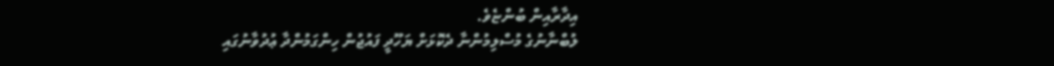އިދާރާއިން ބުންޏެވެ.
ލުބްނާނުގެ މުސްލިމުންނާ ދެކޮޅަށް ޔަހޫދީ ފައުޖުން ހިންގަމުންދާ ޢުދުވާނުގައި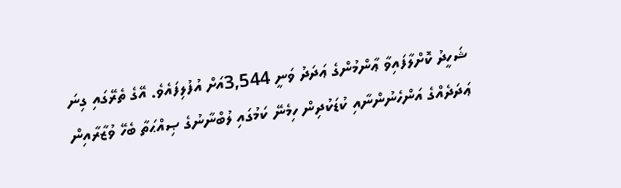ޝަހީދު ކޮށްލާފައިވާ ޢާންމުންގެ ޢަދަދު ވަނީ 3,544އަށް އުފުލިފައެވެ. އޭގެ ތެރޭގައި ގިނަ ޢަދަދެއްގެ އަންހެނުންނާއި ކުޑަކުދިން ހިމެނޭ ކަމުގައި ލުބްނާނުގެ ޞިއްޙަތާ ބެހޭ ވުޒާރާއިން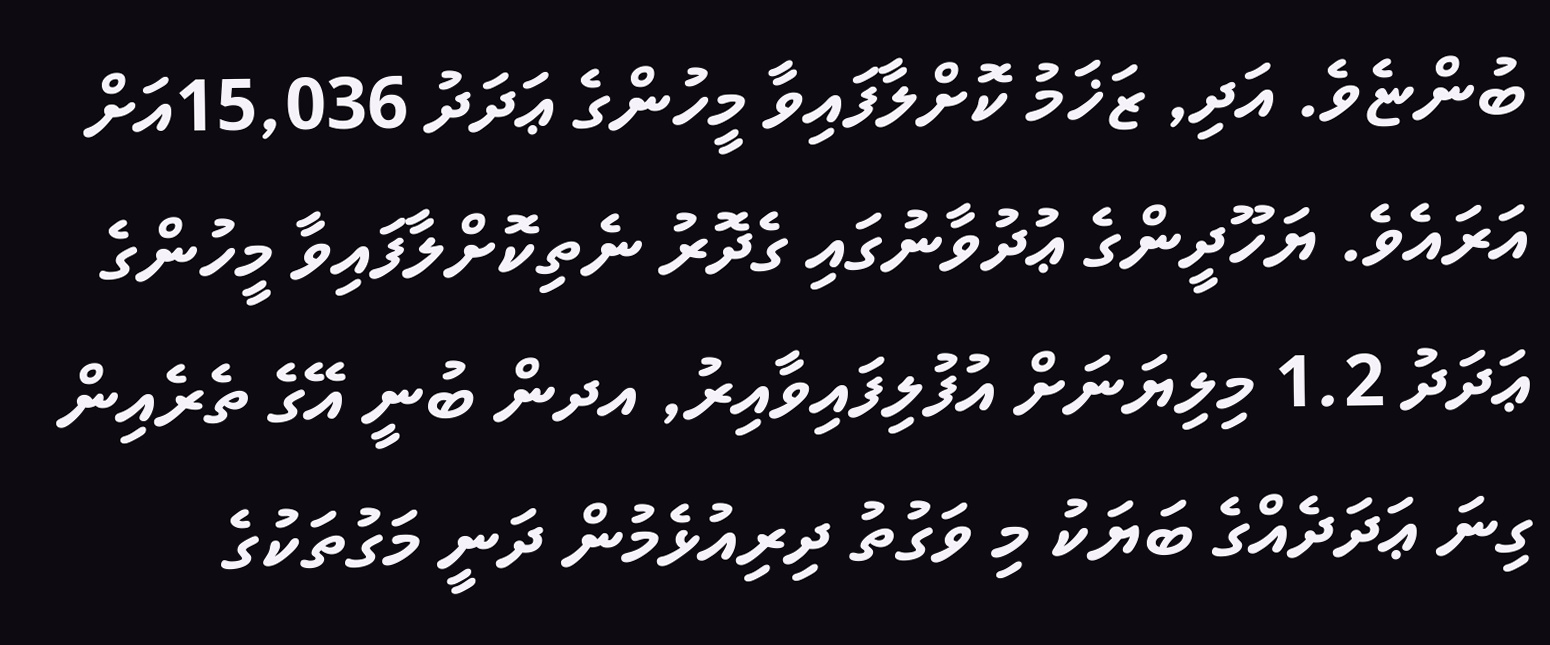ބުންޏެވެ. އަދި, ޒަޚަމު ކޮށްލާފައިވާ މީހުންގެ ޢަދަދު 15,036އަށް އަރައެވެ. ޔަހޫދީންގެ ޢުދުވާނުގައި ގެދޮރު ނެތިކޮށްލާފައިވާ މީހުންގެ ޢަދަދު 1.2 މިލިޔަނަށް އުފުލިފައިވާއިރު, އދން ބުނީ އޭގެ ތެރެއިން ގިނަ ޢަދަދެއްގެ ބަޔަކު މި ވަގުތު ދިރިއުޅެމުން ދަނީ މަގުތަކުގެ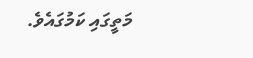މަތީގައި ކަމުގައެވެ.